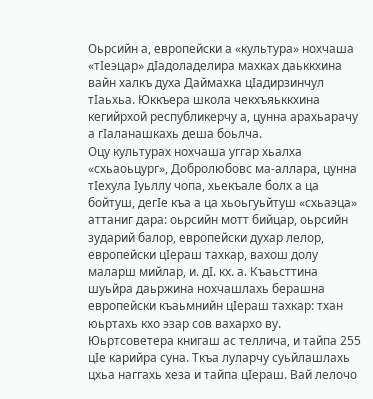Оьрсийн а, европейски а «культура» нохчаша «тӏеэцар» дӏадоладелира махках даьккхина вайн халкъ духа Даймахка цӏадирзинчул тӏаьхьа. Юккъера школа чекхъяьккхина кегийрхой республикерчу а, цунна арахьарачу а гӏаланашкахь деша боьлча.
Оцу культурах нохчаша уггар хьалха «схьаоьцург», Добролюбовс ма-аллара, цунна тӏехула ӏуьллу чопа, хьекъале болх а ца бойтуш, дегӏе къа а ца хьоьгуьйтуш «схьаэца» аттаниг дара: оьрсийн мотт бийцар, оьрсийн зударий балор, европейски духар лелор, европейски цӏераш тахкар, вахош долу маларш мийлар, и. дӏ. кх. а. Къаьсттина шуьйра даьржина нохчашлахь берашна европейски къаьмнийн цӏераш тахкар: тхан юьртахь кхо эзар сов вахархо ву. Юьртсоветера книгаш ас теллича, и тайпа 255 цӏе карийра суна. Ткъа луларчу суьйлашлахь цхьа наггахь хеза и тайпа цӏераш. Вай лелочо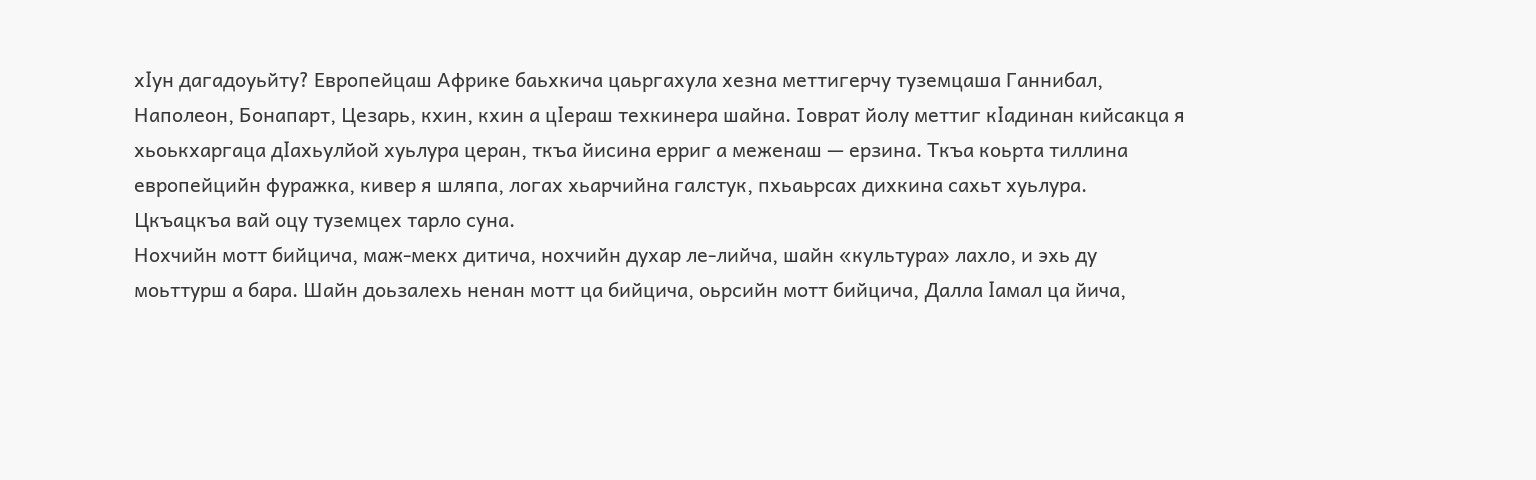хӏун дагадоуьйту? Европейцаш Африке баьхкича цаьргахула хезна меттигерчу туземцаша Ганнибал, Наполеон, Бонапарт, Цезарь, кхин, кхин а цӏераш техкинера шайна. Ӏоврат йолу меттиг кӏадинан кийсакца я хьоькхаргаца дӏахьулйой хуьлура церан, ткъа йисина ерриг а меженаш — ерзина. Ткъа коьрта тиллина европейцийн фуражка, кивер я шляпа, логах хьарчийна галстук, пхьаьрсах дихкина сахьт хуьлура.
Цкъацкъа вай оцу туземцех тарло суна.
Нохчийн мотт бийцича, маж-мекх дитича, нохчийн духар ле-лийча, шайн «культура» лахло, и эхь ду моьттурш а бара. Шайн доьзалехь ненан мотт ца бийцича, оьрсийн мотт бийцича, Далла ӏамал ца йича,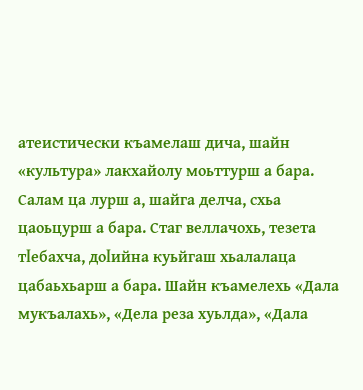атеистически къамелаш дича, шайн «культура» лакхайолу моьттурш а бара. Салам ца лурш а, шайга делча, схьа цаоьцурш а бара. Стаг веллачохь, тезета тӏебахча, доӏийна куьйгаш хьалалаца цабаьхьарш а бара. Шайн къамелехь «Дала мукъалахь», «Дела реза хуьлда», «Дала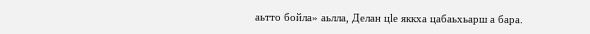аьтто бойла» аьлла, Делан цӏе яккха цабаьхьарш а бара.